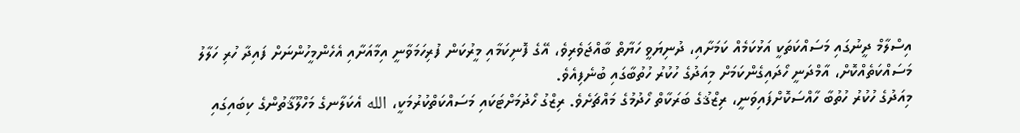އިސްލާމް ދީނުގައި މަސައްކަތަކީ އަޅުކަމެއް ކަމަށާއި، ދުނިޔަވީ ހަޔާތް ބާއްޖަވެރިވެ، އޭގެ ފޮނިކަމާއި މީރުކަން ފުރިހަމަވާނީ އިމާއަށާއި އެހެންމީހުންނަށް ފައިދާ ހުރި ހަލާލު މަސައްކަތެއްކޮށް، އާމްދަނީ ހޯދައިގެންކަމަށް މިއަދުގެ ހުކުރު ހުތުބާގައި ބުނެފިއެވެ.
މިއަދުގެ ހުކުރު ހުތުބާ ހާއްސަކޮށްފައިވަނީ، ރިޒްޤުގެ ބަރަކާތް ހޯދުމުގެ މައްޗަށެވެ. ރިޒްގު ހޯދުމަށްޓަކައި މަސައްކަތްކުރުމަކީ، الله އެކަލާނގެ މަހްލޫޤާތުންގެ ކިބައިގައި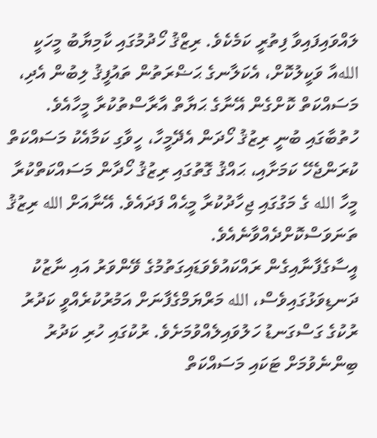ލައްވައިފައިވާ ފިތުރީ ކަމެކެވެ. ރިޒްޤު ހޯދުމުގައި ކާމިޔާބު މީހަކީ اللهއާ ވަކީލުކޮށް، އެކަލާނގެ ޙަޟްރަތުން ތައުފީޤު ލިބުން އެދި، މަސައްކަތް ކޮށްގެން އޭނާގެ ޙަޔާތް އާރާސްތުކުރާ މީހާއެވެ.
ހުތުބާގައި ބުނީ ރިޒުޤު ހޯދަން އެދޭމީހާ، ހީވާގި ކަމާއެކު މަސައްކަތް ކުރަންޖެހޭ ކަމަށާއި، ޙައްޤު ގޮތުގައި ރިޒުޤު ހޯދާން މަސައްކަތްކުރާ މީހާ الله ގެ މަގުގައި ޖިހާދުކުރާ މީޙެއް ފަދައެވެ. އޭނާއަށް الله ރިޒުޤު ތަނަވަސްކޮށްދެއްވާނެއެވެ.
އީސާގެފާނާއިގެން ރައްކައުވެވަޑައިގަތުމުގެ ވޭންވަރު އައި ނާޒުކު ދަނޑިވަޅުގައިވެސް، الله މަރްޔަމްގެފާނަށް އަމުރުކުރެއްވީ ކަދުރު ރުކުގެ ގަސްގަނޑު ހަލުވައިލެއްވުމަށެވެ. ރުކުގައި ހުރި ކަދުރު ބިންނެވުމަށް ޓަކައި މަސައްކަތް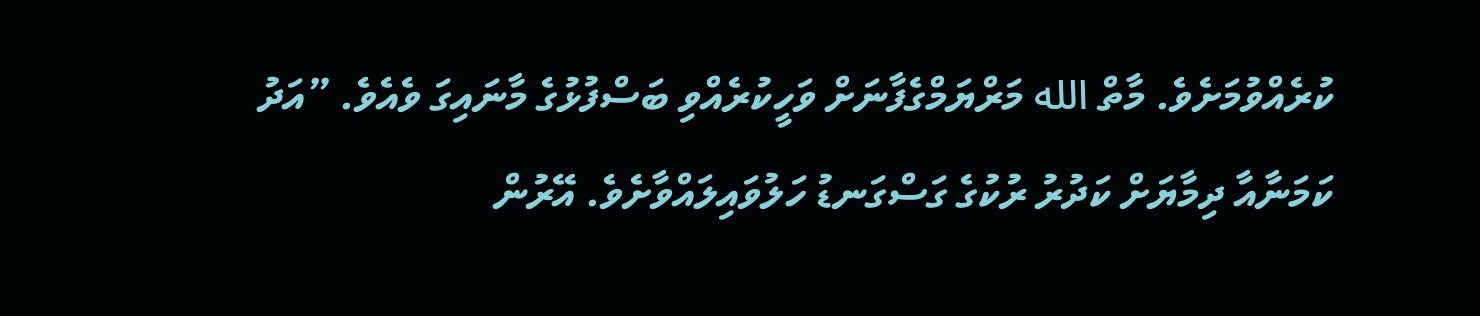ކުރެއްވުމަށެވެ. މާތް الله މަރްޔަމްގެފާނަށް ވަހީކުރެއްވި ބަސްފުޅުގެ މާނައިގަ ވެއެވެ. ”އަދު ކަމަނާއާ ދިމާޔަށް ކަދުރު ރުކުގެ ގަސްގަނޑު ހަލުވައިލައްވާށެވެ. އޭރުން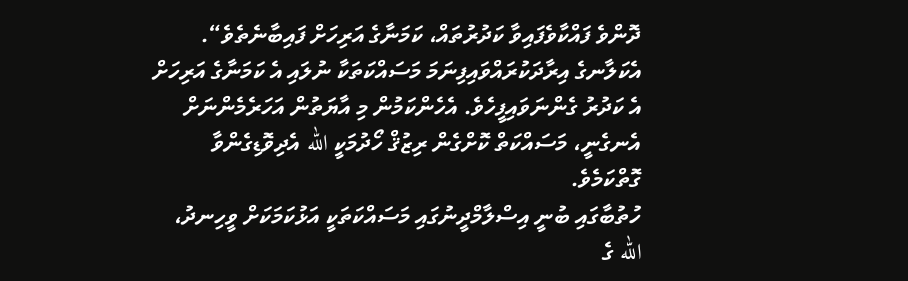ދޮންވެ ފައްކާވެފައިވާ ކަދުރުތައް، ކަމަނާގެ އަރިހަށް ފައިބާނެތެވެ“.
އެކަލާނގެ އިރާދަކުރައްވައިފިނަމަ މަސައްކަތަކާ ނުލައި އެ ކަމަނާގެ އަރިހަށް އެ ކަދުރު ގެންނަވައިފީހެވެ. އެހެންކަމުން މި އާޔަތުން އަހަރެމެންނަށް އެނގެނީ، މަސައްކަތް ކޮށްގެން ރިޒުޤް ހޯދުމަކީ الله އެދިވޮޑިގެންވާ ގޮތްކަމެވެ.
ހުތުބާގައި ބުނީ އިސްލާމްދީނުގައި މަސައްކަތަކީ އަޅުކަމަކަށް ވީހިނދު، الله ގެ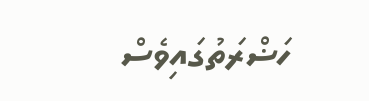ހަޟްރަތުގައިވެސް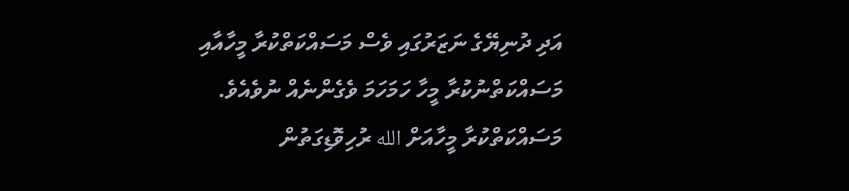އަދި ދުނިޔޭގެ ނަޒަރުގައި ވެސް މަސައްކަތްކުރާ މީހާއާއި މަސައްކަތްނުކުރާ މީހާ ހަމަހަމަ ވެގެންނެއް ނުވެއެވެ. މަސައްކަތްކުރާ މީހާއަށް الله ރުހިވޮޑިގަތުން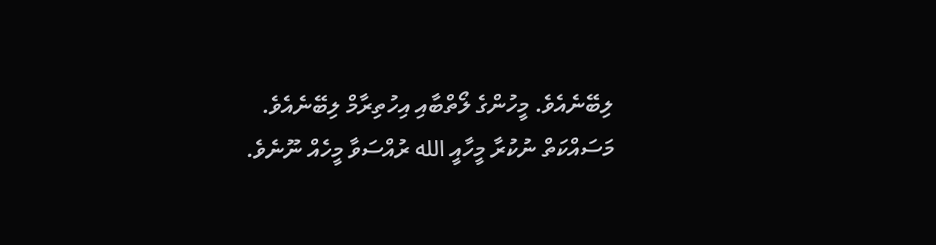ލިބޭނެއެވެ. މީހުންގެ ލޯތްބާއި އިހުތިރާމް ލިބޭނެއެވެ.
މަސައްކަތް ނުކުރާ މީހާއީ الله ރުއްސަވާ މީހެއް ނޫނެވެ.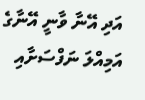އަދި އޭނާ ވާނީ އޭނާގެ އަމިއްލަ ނަފްސަށާއި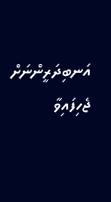އަނބިދަރީންނަށް ޖެހިފައިވާ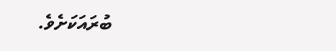ބުރައަކަށެވެ.